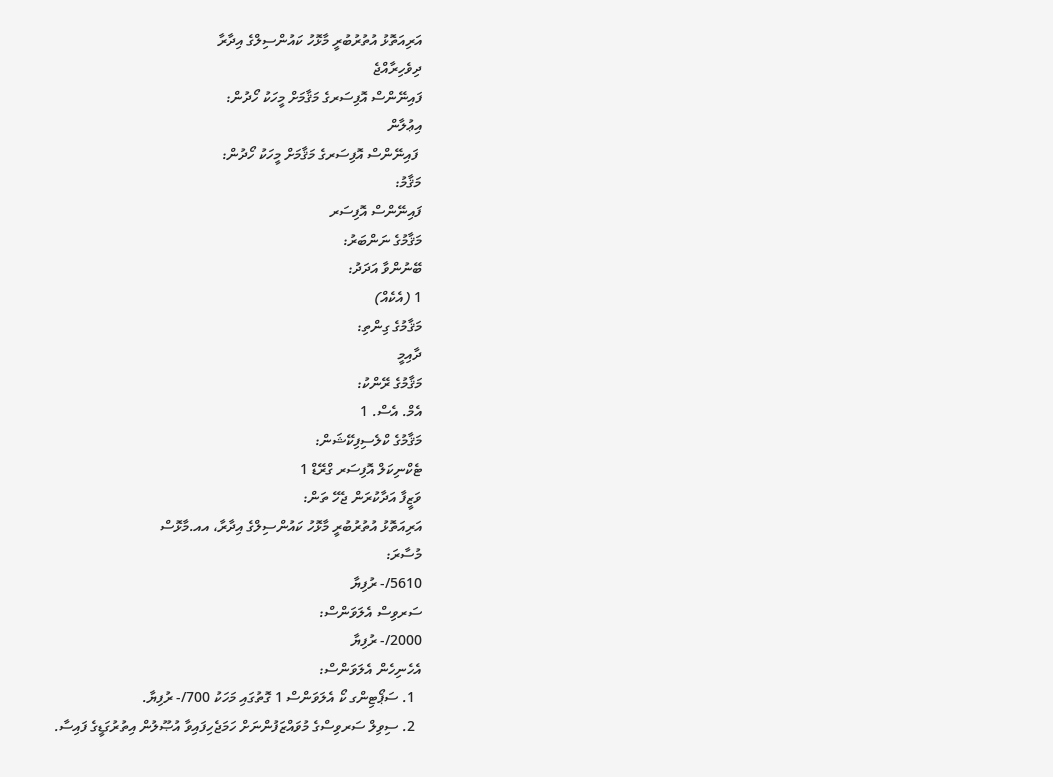އަރިއަތޮޅު އުތުރުބުރީ މާޅޮހު ކައުންސިލްގެ އިދާރާ
ދިވެހިރާއްޖެ
ފައިނޭންސް އޮފިސަރގެ މަޤާމަށް މީހަކު ހޯދުން:
އިޢުލާން
 ފައިނޭންސް އޮފިސަރގެ މަޤާމަށް މީހަކު ހޯދުން:
މަޤާމު:
ފައިނޭންސް އޮފިސަރ
މަޤާމުގެ ނަންބަރު:
ބޭނުންވާ އަދަދު:
1 (އެކެއް)
މަޤާމުގެ ގިންތި:
ދާއިމީ
މަޤާމުގެ ރޭންކު:
އެމް. އެސް. 1
މަޤާމުގެ ކްލެސިފިކޭޝަން:
ޓެކްނިކަލް އޮފިސަރ ގްރޭޑް 1
ވަޒީފާ އަދާކުރަން ޖެހޭ ތަން:
އަރިއަތޮޅު އުތުރުބުރީ މާޅޮހު ކައުންސިލްގެ އިދާރާ، އއ.މާޅޮސް
މުސާރަ:
5610/- ރުފިޔާ
ސަރވިސް އެލަވަންސް:
2000/- ރުފިޔާ
އެހެނިހެން އެލަވަންސް:
  1. ސަޕޯޓިންގ ކޯ އެލަވަންސް 1 ގޮތުގައި މަހަކު 700/- ރުފިޔާ.
  2. ސިވިލް ސަރވިސްގެ މުވައްޒަފުންނަށް ހަމަޖެހިފައިވާ އުޞޫލުން އިތުރުގަޑީގެ ފައިސާ.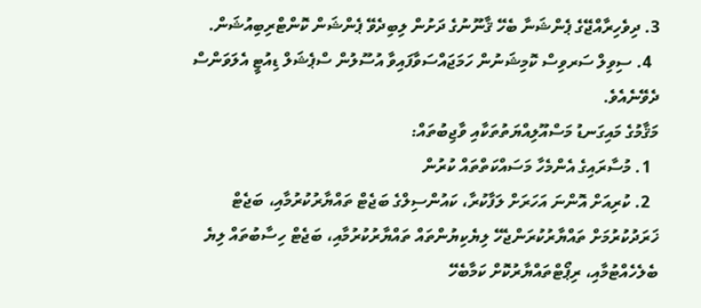3. ދިވެހިރާއްޖޭގެ ޕެންޝަނާ ބެހޭ ޤާނޫނުގެ ދަށުން ލިބިދެވޭ ޕެންޝަން ކޮންޓްރިބިއުޝަން.
  4. ސިވިލް ސަރވިސް ކޮމިޝަނުން ހަމަޖައްސަވާފައިވާ އުސޫލުން ސްޕެޝަލް ޑިއުޓީ އެލަވަންސް ދެވޭނެއެވެ.
މަޤާމުގެ މައިގަނޑު މަސްއޫލިއްޔަތުތަކާއި ވާޖިބުތައް:
  1. މުސާރައިގެ އެންމެހާ މަސައްކަތްތައް ކުރުން
  2. ކުރިއަށް އޮންނަ އަހަރަށް ލަފާކުރާ، ކައުންސިލްގެ ބަޖެޓް ތައްޔާރުކުރުމާއި، ބަޖެޓް ޚަރަދުކުރުމަށް ތައްޔާރުކުރަންޖެހޭ ލިޔެކިޔުންތައް ތައްޔާރުކުރުމާއި، ބަޖެޓް ހިސާބުތައް ލިޔެ ބެލެހެއްޓުމާއި، ރިޕޯޓްތައްޔާރުކޮށް ކަމާބެހޭ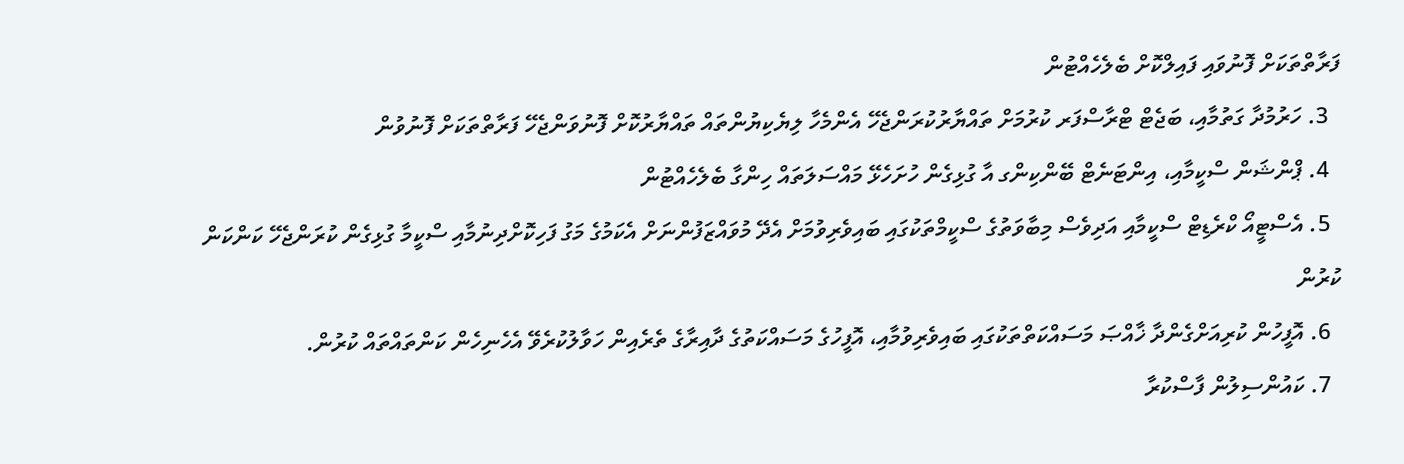ފަރާތްތަކަށް ފޮނުވައި ފައިލްކޮށް ބެލެހެއްޓުން
  3. ހަރުމުދާ ގަތުމާއި، ބަޖެޓް ޓްރާސްފަރ ކުރުމަށް ތައްޔާރުކުރަންޖެހޭ އެންމެހާ ލިޔެކިޔުންތައް ތައްޔާރުކޮށް ފޮނުވަންޖެހޭ ފަރާތްތަކަށް ފޮނުވުން
  4. ޕްންޝަން ސްކީމާއި، އިންޓަނެޓް ބޭންކިންގ އާ ގުޅިގެން ހުށަހެޅޭ މައްސަލަތައް ހިންގާ ބެލެހެއްޓުން
  5. އެސްޓީއޯ ކްރެޑިޓް ސްކީމާއި އަދިވެސް މިބާވަތުގެ ސްކީމްތަކުގައި ބައިވެރިވުމަށް އެދޭ މުވައްޒަފުންނަށް އެކަމުގެ މަގު ފަހިކޮށްދިނުމާއި ސްކީމާ ގުޅިގެން ކުރަންޖެހޭ ކަންކަން ކުރުން
  6. އޮފީހުން ކުރިއަށްގެންދާ ޚާއްޞަ މަސައްކަތްތަކުގައި ބައިވެރިވުމާއި، އޮފީހުގެ މަސައްކަތުގެ ދާއިރާގެ ތެރެއިން ހަވާލުކުރެވޭ އެހެނިހެން ކަންތައްތައް ކުރުން.
  7. ކައުންސިލުން ފާސްކުރާ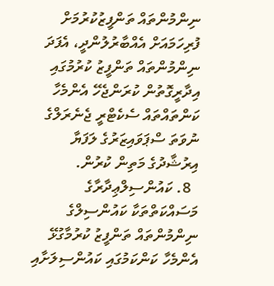ނިންމުންތައް ތަންފީޒުކުރުމަށް ފުރިހަމައަށް އެއްބާރުލުންދީ، އެފަދަ ނިންމުންތައް ތަންފީޒު ކުރުމުގައި އިދާރީގޮތުން ކުރަންޖެހޭ އެންމެހާ ކަންތައްތައް ސެކެޓްރީ ޖެނެރަލްގެ ނުވަތަ ސްޕަވައިޒަރުގެ ލަފަޔާ އިރުޝާދުގެ މަތިން ކުރުން.
  8. ކައުންސިލްޢިދާރާގެ މަސައްކަތްތަކާ ކައުންސިލްގެ ނިންމުންތައް ތަންފީޒު ކުރުމާގުޅޭ އެންމެހާ ކަންކަމުގައި ކައުންސިލަށާއި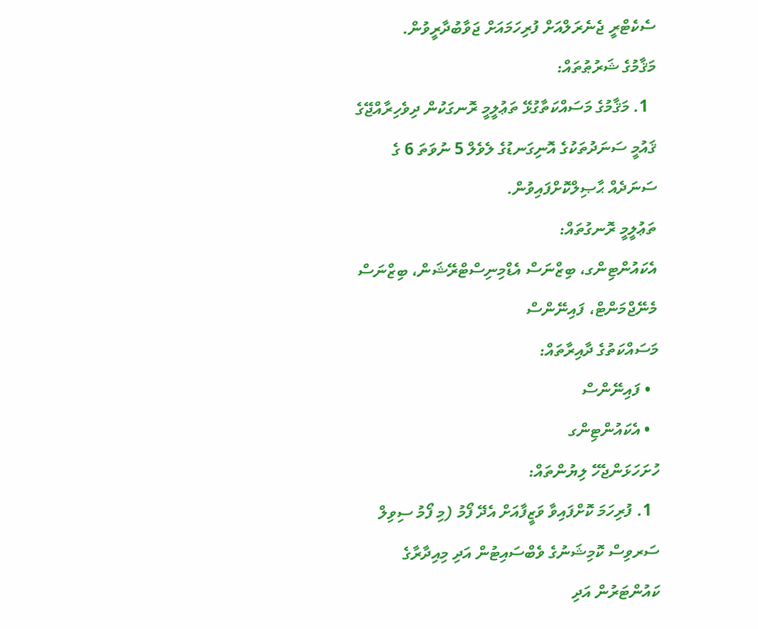ސެކެޓްރީ ޖެނެރަލްއަށް ފުރިހަމައަށް ޖަވާބުދާރީވުން.
މަޤާމުގެ ޝަރުޠުތައް:
  1. މަޤާމުގެ މަސައްކަތާގުޅޭ ތަޢުލީމީ ރޮނގަކުން ދިވެހިރާއްޖޭގެ ޤައުމީ ސަނަދުތަކުގެ އޮނިގަނޑުގެ ލެވެލް 5 ނުވަތަ 6 ގެ ސަނަދެއް ޙާޞިލްކޮށްފައިވުން.
ތަޢުލީމީ ރޮނގުތައް:
އެކައުންޓިންގ، ބިޒްނަސް އެޑްމިނިސްޓްރޭޝަން، ބިޒްނަސް މެނޭޖްމަންޓް، ފައިނޭންސް
މަސައްކަތުގެ ދާއިރާތައް:
  • ފައިނޭންސް
  • އެކައުންޓިންގ
ހުށަހަޅަންޖެހޭ ލިޔުންތައް:
  1. ފުރިހަމަ ކޮށްފައިވާ ވަޒީފާއަށް އެދޭ ފޯމު (މި ފޯމު ސިވިލް ސަރވިސް ކޮމިޝަނުގެ ވެބްސައިޓުން އަދި މިއިދާރާގެ ކައުންޓަރުން އަދި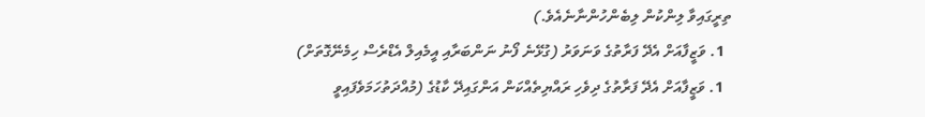ތިރީގައިވާ ލިންކުން ލިބެންހުންނާނެއެވެ.)
  1. ވަޒީފާއަށް އެދޭ ފަރާތުގެ ވަނަވަރު (ގުޅޭނެ ފޯނު ނަންބަރާއި އީމެއިލް އެޑްރެސް ހިމެނޭގޮތަށް)
  1. ވަޒީފާއަށް އެދޭ ފަރާތުގެ ދިވެހި ރައްޔިތެއްކަން އަންގައިދޭ ކާޑުގެ (މުއްދަތުހަމަވެފައިވީ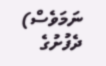ނަމަވެސް) ދެފުށުގެ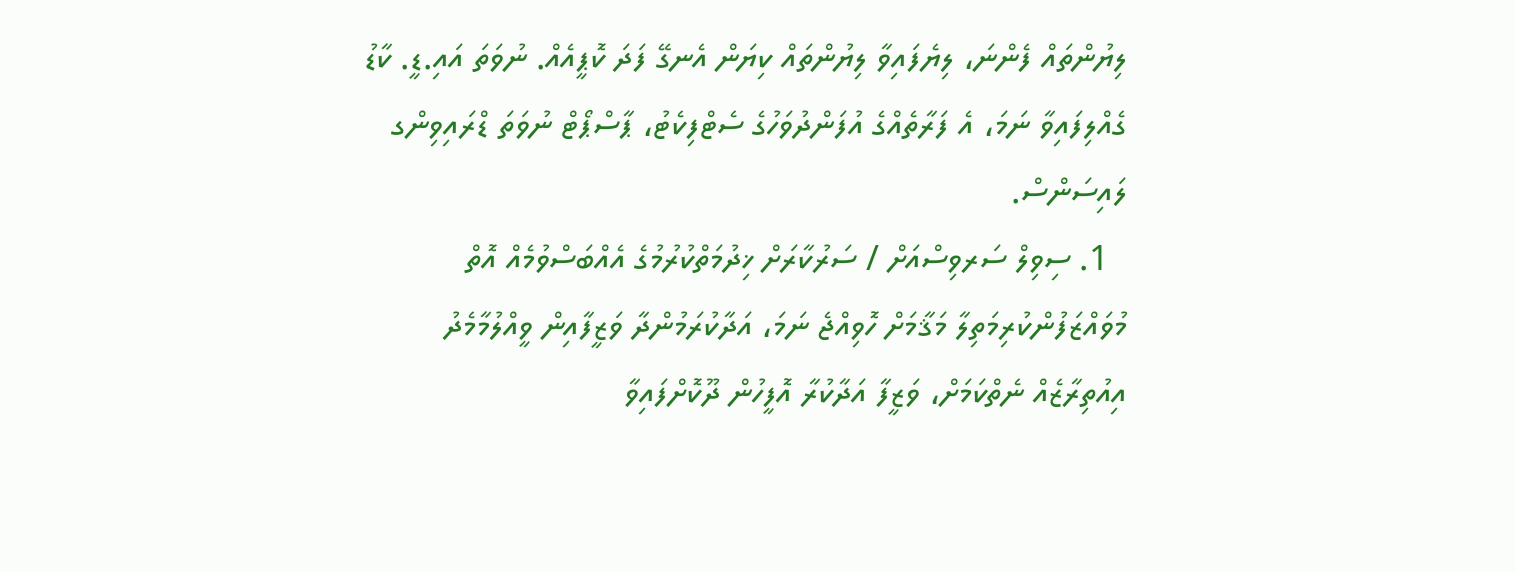ލިޔުންތައް ފެންނަ، ލިޔެފައިވާ ލިޔުންތައް ކިޔަން އެނގޭ ފަދަ ކޮޕީއެއް. ނުވަތަ އައި.ޑީ. ކާޑު ގެއްލިފައިވާ ނަމަ، އެ ފަރާތެއްގެ އުފަންދުވަހުގެ ސެޓްފިކެޓު، ޕާސްޕޯޓް ނުވަތަ ޑްރައިވިންގ ލައިސަންސް.
  1. ސިވިލް ސަރވިސްއަށް / ސަރުކާރަށް ޚިދުމަތްކުރުމުގެ އެއްބަސްވުމެއް އޮތް މުވައްޒަފުންކުރިމަތިލާ މަޤާމަށް ހޮވިއްޖެ ނަމަ، އަދާކުރަމުންދާ ވަޒީފާއިން ވީއްލުމާމެދު އިއުތިރާޒެއް ނެތްކަމަށް، ވަޒީފާ އަދާކުރާ އޮފީހުން ދޫކޮށްފައިވާ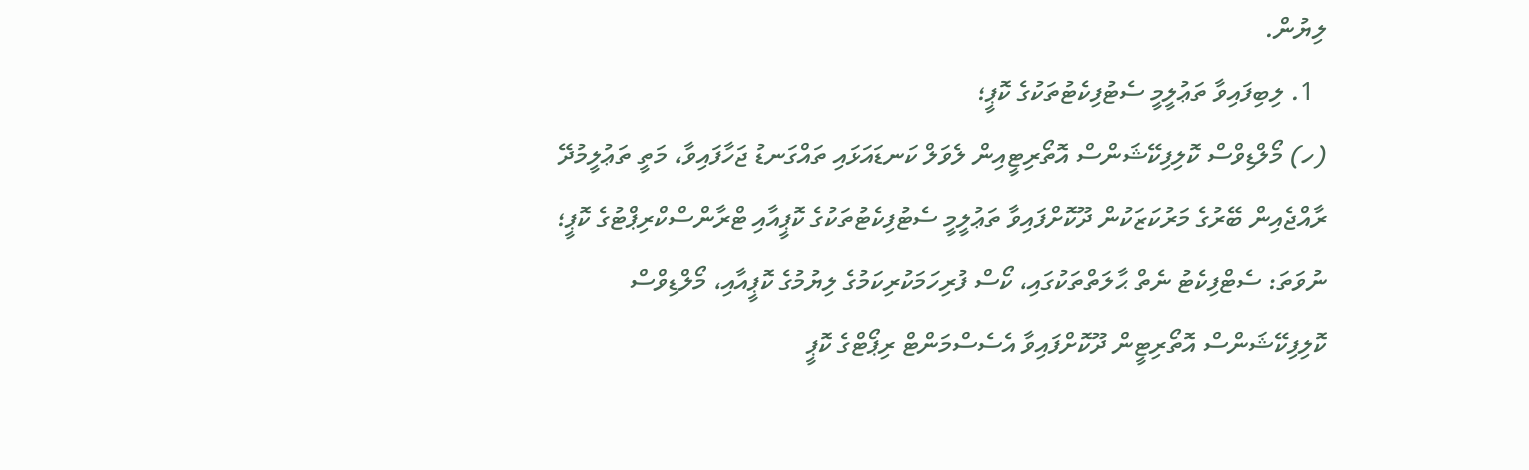ލިޔުން.
  1. ލިބިފައިވާ ތަޢުލީމީ ސެޓުފިކެޓުތަކުގެ ކޮޕީ؛
(ހ) މޯލްޑިވްސް ކޮލިފިކޭޝަންސް އޮތޯރިޓީއިން ލެވަލް ކަނޑައަޅައި ތައްގަނޑު ޖަހާފައިވާ، މަތީ ތަޢުލީމުދޭ ރާއްޖެއިން ބޭރުގެ މަރުކަޒަކުން ދޫކޮށްފައިވާ ތަޢުލީމީ ސެޓުފިކެޓުތަކުގެ ކޮޕީއާއި ޓްރާންސްކްރިޕްޓުގެ ކޮޕީ؛ ނުވަތަ: ސެޓްފިކެޓު ނެތް ޙާލަތްތަކުގައި، ކޯސް ފުރިހަމަކުރިކަމުގެ ލިޔުމުގެ ކޮޕީއާއި، މޯލްޑިވްސް ކޮލިފިކޭޝަންސް އޮތޯރިޓީން ދޫކޮށްފައިވާ އެސެސްމަންޓް ރިޕޯޓްގެ ކޮޕީ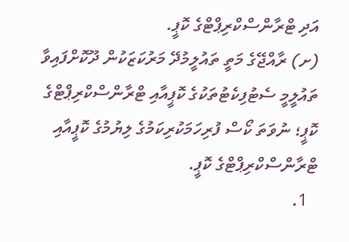އަދި ޓްރާންސްކްރިޕްޓްގެ ކޮޕީ.
(ށ) ރާއްޖޭގެ މަތީ ތައުލީމުދޭ މަރުކަޒަކުން ދޫކޮށްފައިވާ ތައުލީމީ ސެޓުފިކެޓުތަކުގެ ކޮޕީއާއި ޓްރާންސްކްރިޕްޓްގެ ކޮޕީ؛ ނުވަތަ ކޯސް ފުރިހަމަކުރިކަމުގެ ލިޔުމުގެ ކޮޕީއާއި ޓްރާންސްކްރިޕްޓްގެ ކޮޕީ.
  1.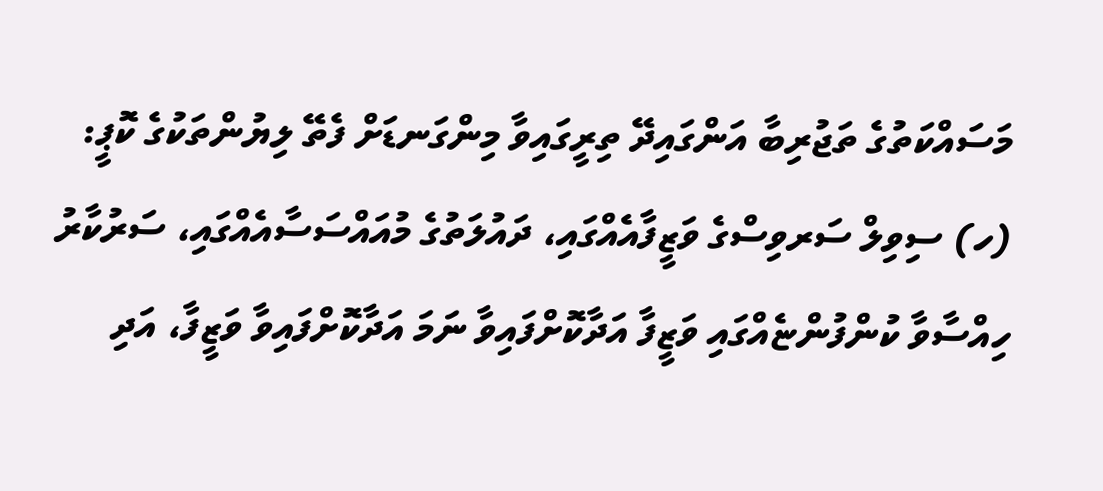މަސައްކަތުގެ ތަޖުރިބާ އަންގައިދޭ ތިރީގައިވާ މިންގަނޑަށް ފެތޭ ލިޔުންތަކުގެ ކޮޕީ:
(ހ) ސިވިލް ސަރވިސްގެ ވަޒީފާއެއްގައި، ދައުލަތުގެ މުއައްސަސާއެއްގައި، ސަރުކާރު ހިއްސާވާ ކުންފުންޏެއްގައި ވަޒީފާ އަދާކޮށްފައިވާ ނަމަ އަދާކޮށްފައިވާ ވަޒީފާ، އަދި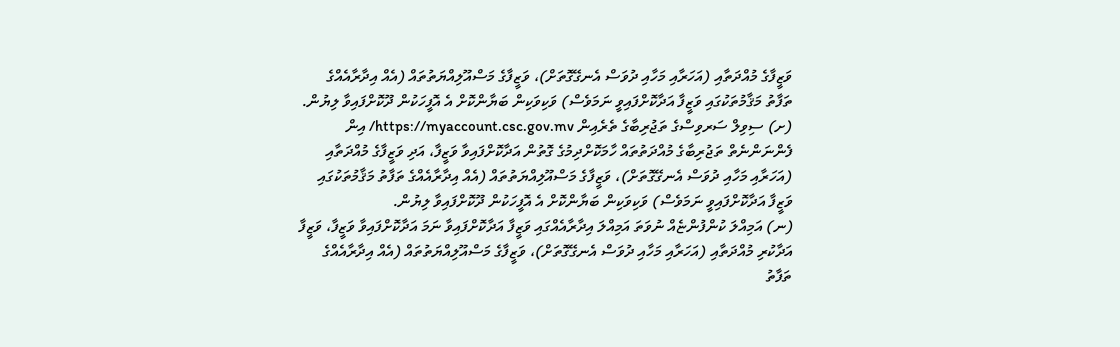ވަޒީފާގެ މުއްދަތާއި (އަހަރާއި މަހާއި ދުވަސް އެނގޭގޮތަށް)، ވަޒީފާގެ މަސްއޫލިއްޔަތުތައް (އެއް އިދާރާއެއްގެ ތަފާތު މަޤާމުތަކުގައި ވަޒީފާ އަދާކޮށްފައިވީ ނަމަވެސް) ވަކިވަކިން ބަޔާންކޮށް އެ އޮފީހަކުން ދޫކޮށްފައިވާ ލިޔުން.
(ށ) ސިވިލް ސަރވިސްގެ ތަޖުރިބާގެ ތެރެއިން https://myaccount.csc.gov.mv/ އިން ފެންނަންނެތް ތަޖުރިބާގެ މުއްދަތުތައް ހާމަކޮށްދިމުގެ ގޮތުން އަދާކޮށްފައިވާ ވަޒީފާ، އަދި ވަޒީފާގެ މުއްދަތާއި (އަހަރާއި މަހާއި ދުވަސް އެނގޭގޮތަށް)، ވަޒީފާގެ މަސްއޫލިއްޔަތުތައް (އެއް އިދާރާއެއްގެ ތަފާތު މަޤާމުތަކުގައި ވަޒީފާ އަދާކޮށްފައިވީ ނަމަވެސް) ވަކިވަކިން ބަޔާންކޮށް އެ އޮފީހަކުން ދޫކޮށްފައިވާ ލިޔުން.
(ނ) އަމިއްލަ ކުންފުންޏެއް ނުވަތަ އަމިއްލަ އިދާރާއެއްގައި ވަޒީފާ އަދާކޮށްފައިވާ ނަމަ އަދާކޮށްފައިވާ ވަޒީފާ، ވަޒީފާ އަދާކުރި މުއްދަތާއި (އަހަރާއި މަހާއި ދުވަސް އެނގޭގޮތަށް)، ވަޒީފާގެ މަސްއޫލިއްޔަތުތައް (އެއް އިދާރާއެއްގެ ތަފާތު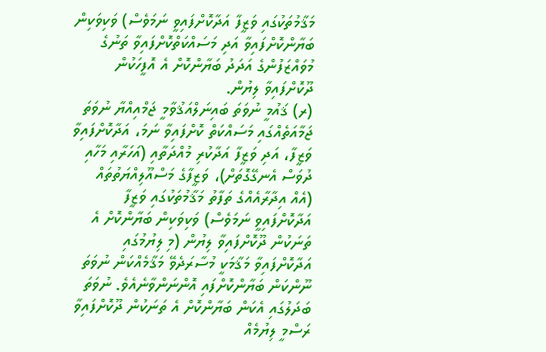މަޤާމުތަކުގައި ވަޒީފާ އަދާކޮށްފައިވީ ނަމަވެސް) ވަކިވަކިން ބަޔާންކޮށްފައިވާ އަދި މަސައްކަތްކޮށްފައިވާ ތަނުގެ މުވައްޒަފުންގެ އަދަދު ބަޔާންކޮށް އެ އޮފީހަކުން ދޫކޮށްފައިވާ ލިޔުން.
(ރ) ޤައުމީ ނުވަތަ ބައިނަލްއަޤުވާމީ ޖަމްއިއްޔާ ނުވަތަ ޖަމާއަތެއްގައި މަސައްކަތް ކޮށްފައިވާ ނަމަ، އަދާކޮށްފައިވާ ވަޒީފާ، އަދި ވަޒީފާ އަދާކުރި މުއްދަތާއި (އަހަރާއި މަހާއި ދުވަސް އެނގޭގޮތަށް)، ވަޒީފާގެ މަސްއޫލިއްޔަތުތައް (އެއް އިދާރާއެއްގެ ތަފާތު މަޤާމުތަކުގައި ވަޒީފާ އަދާކޮށްފައިވީ ނަމަވެސް) ވަކިވަކިން ބަޔާންކޮށް އެ ތަނަކުން ދޫކޮށްފައިވާ ލިޔުން (މި ލިޔުމުގައި އަދާކޮށްފައިވާ މަޤާމަކީ މުސާރަދެވޭ މަޤާމެއްކަން ނުވަތަ ނޫންކަން ބަޔާންކޮށްފައި އޮންނަންވާނެއެވެ. ނުވަތަ ބަދަލުގައި އެކަން ބަޔާންކޮށް އެ ތަނަކުން ދޫކޮށްފައިވާ ރަސްމީ ލިޔުމެއް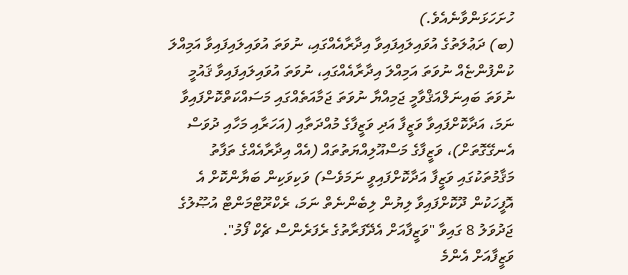ހުށަހަޅަންވާނެއެވެ.)
(ބ) ދަޢުލަތުގެ އުވައިލައިފައިވާ އިދާރާއެއްގައި، ނުވަތަ އުވައިލައިފައިވާ އަމިއްލަ ކުންފުންޏެއް ނުވަތަ އަމިއްލަ އިދާރާއެއްގައި، ނުވަތަ އުވައިލައިފައިވާ ޤައުމީ ނުވަތަ ބައިނަލްއަޤްވާމީ ޖަމިއްޔާ ނުވަތަ ޖަމާއަތެއްގައި މަސައްކަތްކޮށްފައިވާ ނަމަ، އަދާކޮށްފައިވާ ވަޒީފާ އަދި ވަޒީފާގެ މުއްދަތާއި (އަހަރާއި މަހާއި ދުވަސް އެނގޭގޮތަށް)، ވަޒީފާގެ މަސްއޫލިއްޔަތުތައް (އެއް އިދާރާއެއްގެ ތަފާތު މަޤާމުތަކުގައި ވަޒީފާ އަދާކޮށްފައިވީ ނަމަވެސް) ވަކިވަކިން ބަޔާންކޮށް އެ އޮފީހަކުން ދޫކޮށްފައިވާ ލިޔުން ލިބެންނެތް ނަމަ، ރެކްރޫޓްމަންޓް އުޞޫލުގެ ޖަދުވަލު 8 ގައިވާ "ވަޒީފާއަށް އެދޭފަރާތުގެ ރެފަރެންސް ޗެކް ފޯމު".
ވަޒީފާއަށް އެންމެ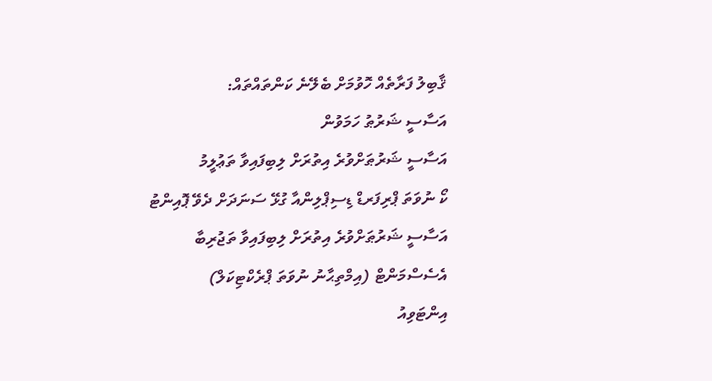ޤާބިލު ފަރާތެއް ހޮވުމަށް ބެލޭނެ ކަންތައްތައް:
އަސާސީ ޝަރުޠު ހަމަވުން
އަސާސީ ޝަރުޠަށްވުރެ އިތުރަށް ލިބިފައިވާ ތަޢުލީމު
ކޯ ނުވަތަ ޕްރިފަރޑް ޑިސިޕްލިންއާ ގުޅޭ ސަނަދަށް ދެވޭ ޕޮއިންޓު
އަސާސީ ޝަރުޠަށްވުރެ އިތުރަށް ލިބިފައިވާ ތަޖުރިބާ
އެސެސްމަންޓް (އިމްތިޙާނު ނުވަތަ ޕްރެކްޓިކަލް)
އިންޓަވިއު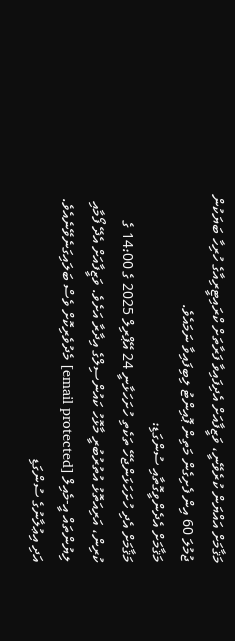މަޤާމަށް އައްޔަން ކުރެވޭނީ، ވަޒީފާއަށް އެދިފައިވާ ފަރާތަށް ކްރައިޓީރިއާގެ ހުރިހާ ބަޔަކުން ޖުމުލަ 60 އިން ފެށިގެން މަތިން ޕޮއިންޓު ލިބިފައިވާ ނަމައެވެ.
މަޤާމަށް އެދެންވީގޮތާއި ސުންގަޑި:
މަޤާމަށް އެދި ހުށަހަޅަންޖެހޭ ތަކެތި ހުށަހަޅާނީ 24 އޭޕްރިލް 2025 ގެ 14:00 ގެ ކުރިން، އަރިއަތޮޅު އުތުރުބުރީ މާޅޮހު ކައުންސިލްގެ އިދާރާ އަށެވެ. ވަޒީފާއަށް އެދޭ ފޯމާއި ލިޔުންތައް އީ-މެއިލް [email protected] މެދުވެރިކޮށް ވެސް ބަލައިގަނެވޭނެއެވެ.
އަދި އިޢުލާނުގެ ސުންގަޑި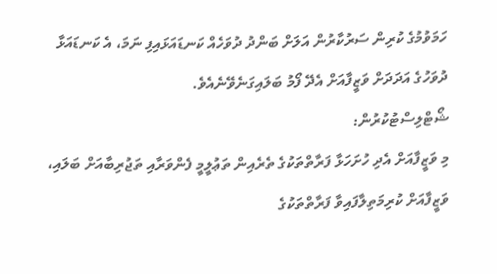ހަމަވުމުގެ ކުރިން ސަރުކާރުން އަލަށް ބަންދު ދުވަހެއް ކަނޑައަޅައިފި ނަމަ، އެ ކަނޑައަޅާ ދުވަހުގެ އަދަދަށް ވަޒީފާއަށް އެދޭ ފޯމު ބަލައިގަނެވޭނެއެވެ.
ޝޯޓްލިސްޓުކުރުން:
މި ވަޒީފާއަށް އެދި ހުށަހަޅާ ފަރާތްތަކުގެ ތެރެއިން ތަޢުލީމީ ފެންވަރާއި ތަޖުރިބާއަށް ބަލައި، ވަޒީފާއަށް ކުރިމަތިލާފައިވާ ފަރާތްތަކުގެ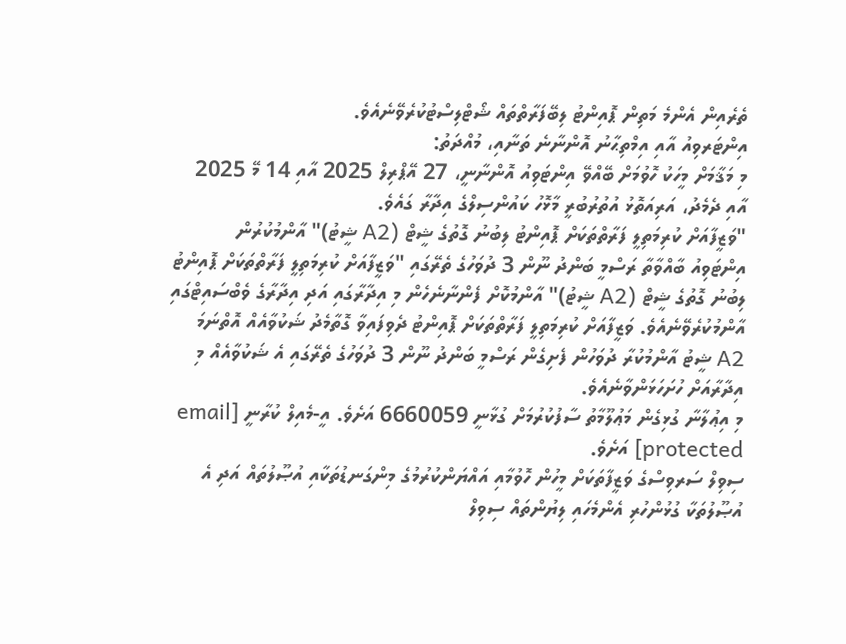ތެރެއިން އެންމެ މަތިން ޕޮއިންޓު ލިބޭފަރާތްތައް ޝޯޓްލިސްޓުކުރެވޭނެއެވެ.
އިންޓަރވިއު އާއި އިމްތިޙާނު އޮންނާނެ ތަނާއި، މުއްދަތު:
މި މަޤާމަށް މީހަކު ހޮވުމަށް ބޭއްވޭ އިންޓަވިއު އޮންނާނީ، 27 އޭޕްރިލް 2025 އާއި 14 މޭ 2025 އާއި ދެމެދު، އަރިއަތޮޅު އުތުރުބުރީ މާޅޮހު ކައުންސިލްގެ އިދާރާ ގައެވެ.
"ވަޒީފާއަށް ކުރިމަތިލީ ފަރާތްތަކަށް ޕޮއިންޓު ލިބުނު ގޮތުގެ ޝީޓް (A2 ޝީޓު)" އާންމުކުރުން
އިންޓަވިއު ބާއްވާތާ ރަސްމީ ބަންދު ނޫން 3 ދުވަހުގެ ތެރޭގައި "ވަޒީފާއަށް ކުރިމަތިލީ ފަރާތްތަކަށް ޕޮއިންޓު ލިބުނު ގޮތުގެ ޝީޓް (A2 ޝީޓު)" އާންމުކޮށް ފެންނާނެހެން މި އިދާރާގައި އަދި އިދާރާގެ ވެބްސައިޓްގައި އާންމުކުރެވޭނެއެވެ. ވަޒީފާއަށް ކުރިމަތިލީ ފަރާތްތަކަށް ޕޮއިންޓު ދެވިފައިވާ ގޮތާމެދު ޝަކުވާއެއް އޮތްނަމަ A2 ޝީޓު އާންމުކުރާ ދުވަހުން ފެށިގެން ރަސްމީ ބަންދު ނޫން 3 ދުވަހުގެ ތެރޭގައި އެ ޝަކުވާއެއް މި އިދާރާއަށް ހުށަހަޅަންވާނެއެވެ.
މި އިޢުލާނާ ގުޅިގެން މަޢުލޫމާތު ސާފުކުރުމަށް ގުޅާނީ 6660059 އަށެވެ. އީ-މެއިލް ކުރާނީ [email protected] އަށެވެ.
ސިވިލް ސަރވިސްގެ ވަޒީފާތަކަށް މީހުން ހޮވުމާއި އައްޔަންކުރުމުގެ މިންގަނޑުތަކާއި އުޞޫލުތައް އަދި އެ އުޞޫލުތަކާ ގުޅުންހުރި އެންމެހައި ލިޔުންތައް ސިވިލް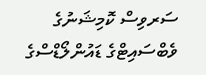ސަރވިސް ކޮމިޝަނުގެ ވެބްސައިޓްގެ ޑައުންލޯޑްސްގެ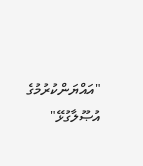"އައްޔަންކުރުމުގެ އުޞޫލާގުޅޭ"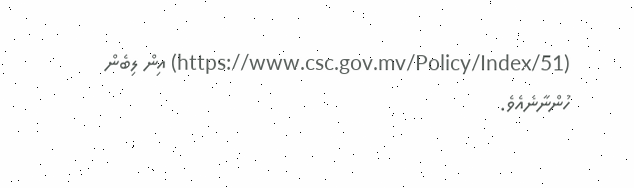(https://www.csc.gov.mv/Policy/Index/51) އިން ލިބެން ހުންނާނެއެވެ.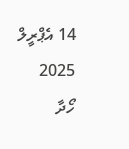14 އެޕްރީލް 2025
ހޯދާ